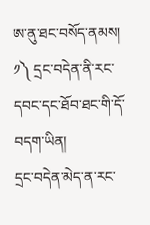ཨ་ནུ་ཐང་བསོད་ནམས།
༡༽ དྲང་བདེན་ནི་རང་དབང་དང་ཐོབ་ཐང་གི་དོ་བདག་ཡིན།
དྲང་བདེན་མེད་ན་རང་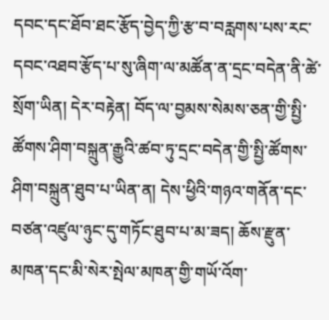དབང་དང་ཐོབ་ཐང་རྩོད་བྱེད་ཀྱི་རྩ་བ་བརླགས་པས་རང་དབང་འཐབ་རྩོད་པ་སུ་ཞིག་ལ་མཚོན་ན་དྲང་བདེན་ནི་ཚེ་སྲོག་ཡིན། དེར་བརྟེན། བོད་ལ་བྱམས་སེམས་ཅན་གྱི་སྤྱི་ཚོགས་ཤིག་བསྐྲུན་རྒྱུའི་ཚབ་ཏུ་དྲང་བདེན་གྱི་སྤྱི་ཚོགས་ཤིག་བསྐྲུན་ཐུབ་པ་ཡིན་ན། དེས་ཕྱིའི་གཉའ་གནོན་དང་བཙན་འཛུལ་ཉུང་དུ་གཏོང་ཐུབ་པ་མ་ཟད། ཆོས་རྫུན་མཁན་དང་མི་སེར་སྤེལ་མཁན་གྱི་གཡོ་འོག་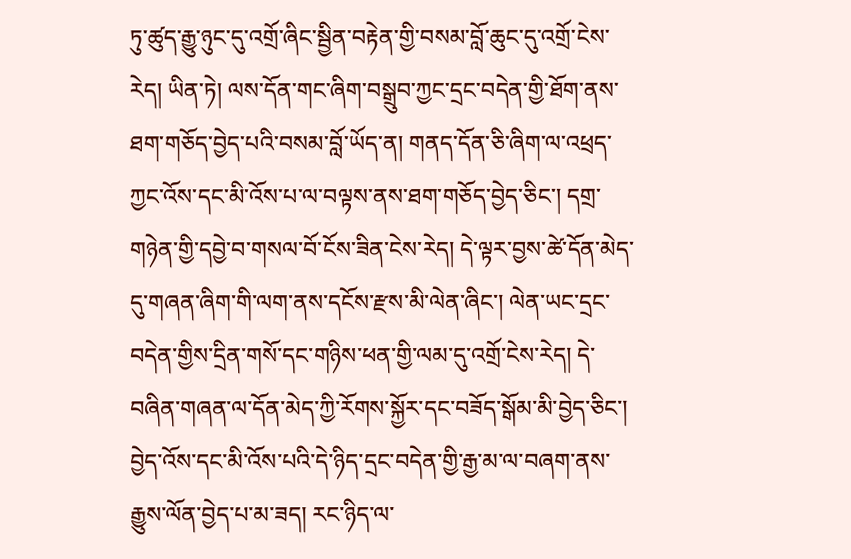ཏུ་ཚུད་རྒྱུ་ཉུང་དུ་འགྲོ་ཞིང་སྦྱིན་བརྟེན་གྱི་བསམ་བློ་ཆུང་དུ་འགྲོ་ངེས་རེད། ཡིན་ཏེ། ལས་དོན་གང་ཞིག་བསྒྲུབ་ཀྱང་དྲང་བདེན་གྱི་ཐོག་ནས་ཐག་གཅོད་བྱེད་པའི་བསམ་བློ་ཡོད་ན། གནད་དོན་ཅི་ཞིག་ལ་འཕྲད་ཀྱང་འོས་དང་མི་འོས་པ་ལ་བལྟས་ནས་ཐག་གཅོད་བྱེད་ཅིང་། དགྲ་གཉེན་གྱི་དབྱེ་བ་གསལ་བོ་ངོས་ཟིན་ངེས་རེད། དེ་ལྟར་བྱས་ཚེ་དོན་མེད་དུ་གཞན་ཞིག་གི་ལག་ནས་དངོས་རྫས་མི་ལེན་ཞིང་། ལེན་ཡང་དྲང་བདེན་གྱིས་དྲིན་གསོ་དང་གཉིས་ཕན་གྱི་ལམ་དུ་འགྲོ་ངེས་རེད། དེ་བཞིན་གཞན་ལ་དོན་མེད་ཀྱི་རོགས་སྐྱོར་དང་བཟོད་སྒོམ་མི་བྱེད་ཅིང་། བྱེད་འོས་དང་མི་འོས་པའི་དེ་ཉིད་དྲང་བདེན་གྱི་རྒྱ་མ་ལ་བཞག་ནས་རྒྱུས་ལོན་བྱེད་པ་མ་ཟད། རང་ཉིད་ལ་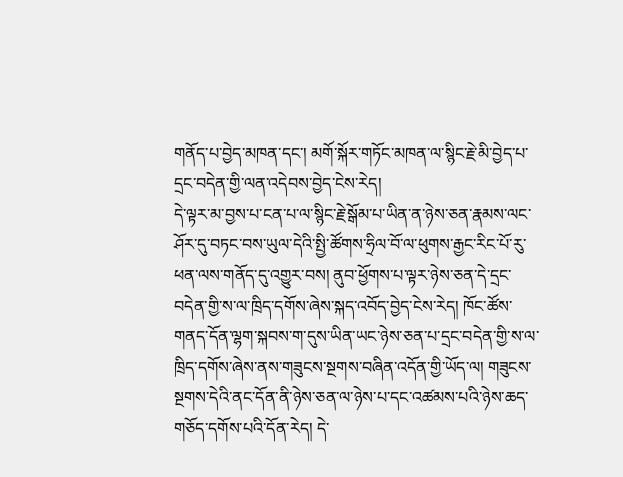གནོད་པ་བྱེད་མཁན་དང་། མགོ་སྐོར་གཏོང་མཁན་ལ་སྙིང་རྗེ་མི་བྱེད་པ་དྲང་བདེན་གྱི་ལན་འདེབས་བྱེད་ངེས་རེད།
དེ་ལྟར་མ་བྱས་པ་ངན་པ་ལ་སྙིང་རྗེ་སྒོམ་པ་ཡིན་ན་ཉེས་ཅན་རྣམས་ལང་ཤོར་དུ་བཏང་བས་ཡུལ་དེའི་སྤྱི་ཚོགས་ཧྲིལ་བོ་ལ་ཕུགས་རྒྱང་རིང་པོ་རུ་ཕན་ལས་གནོད་དུ་འགྱུར་བས། ནུབ་ཕྱོགས་པ་ལྟར་ཉེས་ཅན་དེ་དྲང་བདེན་གྱི་ས་ལ་ཁྲིད་དགོས་ཞེས་སྐད་འབོད་བྱེད་ངེས་རེད། ཁོང་ཚོས་གནད་དོན་ལྷག་སྐབས་ག་དུས་ཡིན་ཡང་ཉེས་ཅན་པ་དྲང་བདེན་གྱི་ས་ལ་ཁྲིད་དགོས་ཞེས་ནས་གཟུངས་སྔགས་བཞིན་འདོན་གྱི་ཡོད་ལ། གཟུངས་སྔགས་དེའི་ནང་དོན་ནི་ཉེས་ཅན་ལ་ཉེས་པ་དང་འཚམས་པའི་ཉེས་ཆད་གཅོད་དགོས་པའི་དོན་རེད། དེ་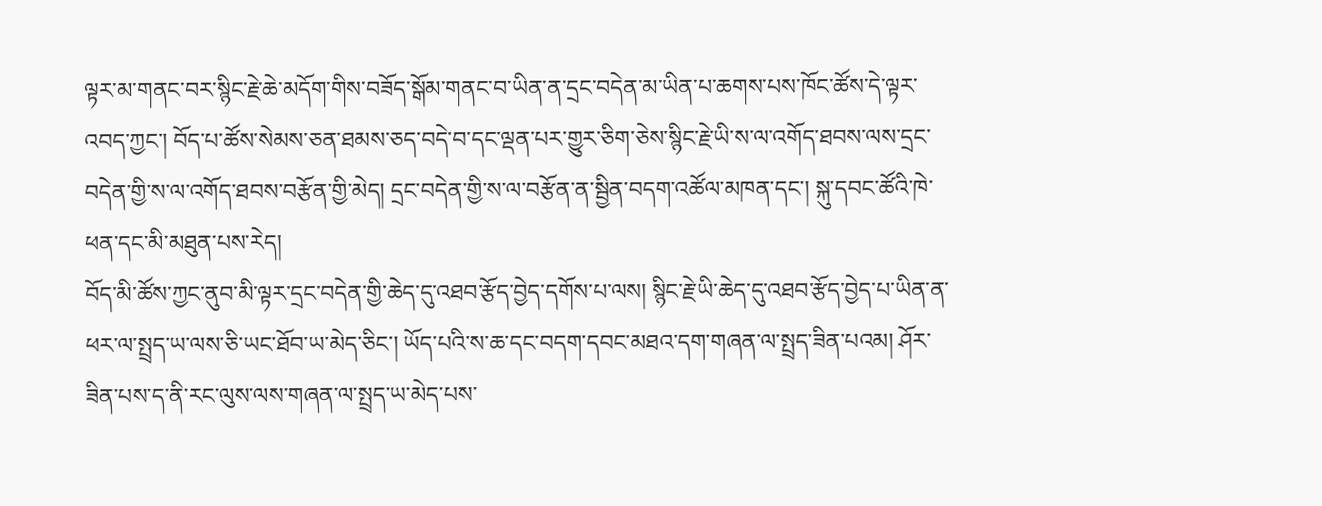ལྟར་མ་གནང་བར་སྙིང་རྗེ་ཆེ་མདོག་གིས་བཟོད་སྒོམ་གནང་བ་ཡིན་ན་དྲང་བདེན་མ་ཡིན་པ་ཆགས་པས་ཁོང་ཚོས་དེ་ལྟར་འབད་ཀྱང་། བོད་པ་ཚོས་སེམས་ཅན་ཐམས་ཅད་བདེ་བ་དང་ལྡན་པར་གྱུར་ཅིག་ཅེས་སྙིང་རྗེ་ཡི་ས་ལ་འགོད་ཐབས་ལས་དྲང་བདེན་གྱི་ས་ལ་འགོད་ཐབས་བརྩོན་གྱི་མེད། དྲང་བདེན་གྱི་ས་ལ་བརྩོན་ན་སྦྱིན་བདག་འཚོལ་མཁན་དང་། སྐུ་དབང་ཚོའི་ཁེ་ཕན་དང་མི་མཐུན་པས་རེད།
བོད་མི་ཚོས་ཀྱང་ནུབ་མི་ལྟར་དྲང་བདེན་གྱི་ཆེད་དུ་འཐབ་རྩོད་བྱེད་དགོས་པ་ལས། སྙིང་རྗེ་ཡི་ཆེད་དུ་འཐབ་རྩོད་བྱེད་པ་ཡིན་ན་ཕར་ལ་སྤྲད་ཡ་ལས་ཅི་ཡང་ཐོབ་ཡ་མེད་ཅིང་། ཡོད་པའི་ས་ཆ་དང་བདག་དབང་མཐའ་དག་གཞན་ལ་སྤྲད་ཟིན་པའམ། ཤོར་ཟིན་པས་ད་ནི་རང་ལུས་ལས་གཞན་ལ་སྤྲད་ཡ་མེད་པས་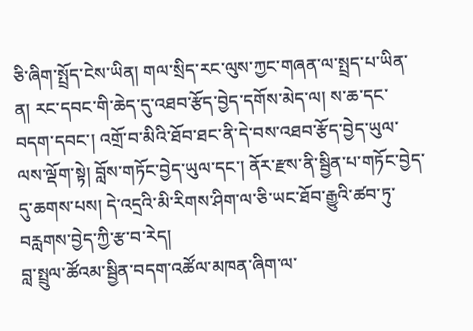ཅི་ཞིག་སྤྲོད་ངེས་ཡིན། གལ་སྲིད་རང་ལུས་ཀྱང་གཞན་ལ་སྤྲད་པ་ཡིན་ན། རང་དབང་གི་ཆེད་དུ་འཐབ་རྩོད་བྱེད་དགོས་མེད་ལ། ས་ཆ་དང་བདག་དབང་། འགྲོ་བ་མིའི་ཐོབ་ཐང་ནི་དེ་བས་འཐབ་རྩོད་བྱེད་ཡུལ་ལས་ལྡོག་སྟེ། བློས་གཏོང་བྱེད་ཡུལ་དང་། ནོར་རྫས་ནི་སྦྱིན་པ་གཏོང་བྱེད་དུ་ཆགས་པས། དེ་འདྲའི་མི་རིགས་ཤིག་ལ་ཅི་ཡང་ཐོབ་རྒྱུའི་ཚབ་ཏུ་བརླགས་བྱེད་ཀྱི་རྩ་བ་རེད།
བླ་སྤྲུལ་ཚོའམ་སྦྱིན་བདག་འཚོལ་མཁན་ཞིག་ལ་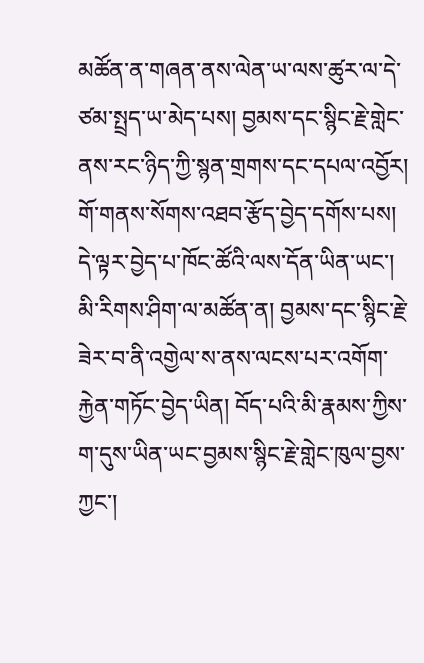མཚོན་ན་གཞན་ནས་ལེན་ཡ་ལས་ཚུར་ལ་དེ་ཙམ་སྤྲད་ཡ་མེད་པས། བྱམས་དང་སྙིང་རྗེ་གླེང་ནས་རང་ཉིད་ཀྱི་སྙན་གྲགས་དང་དཔལ་འབྱོར། གོ་གནས་སོགས་འཐབ་རྩོད་བྱེད་དགོས་པས། དེ་ལྟར་བྱེད་པ་ཁོང་ཚོའི་ལས་དོན་ཡིན་ཡང་། མི་རིགས་ཤིག་ལ་མཚོན་ན། བྱམས་དང་སྙིང་རྗེ་ཟེར་བ་ནི་འགྱེལ་ས་ནས་ལངས་པར་འགོག་རྐྱེན་གཏོང་བྱེད་ཡིན། བོད་པའི་མི་རྣམས་ཀྱིས་ག་དུས་ཡིན་ཡང་བྱམས་སྙིང་རྗེ་གླེང་ཁུལ་བྱས་ཀྱང་།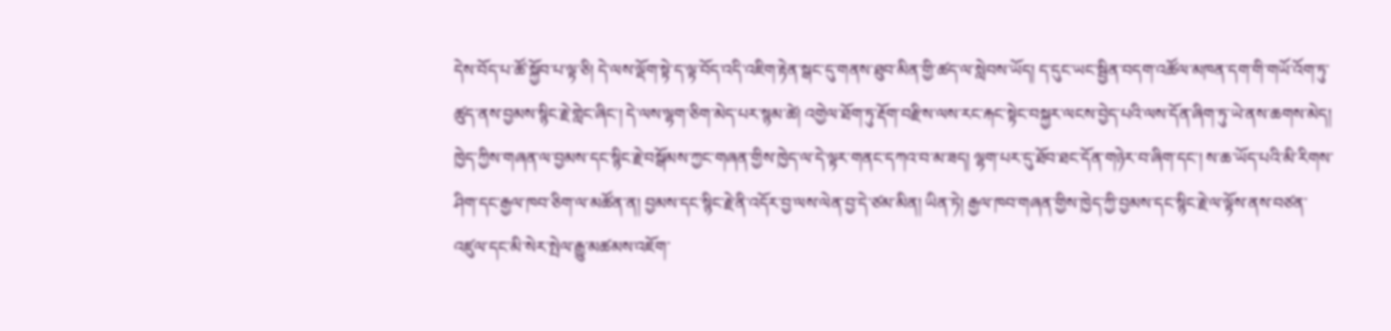དེས་བོད་པ་ཚོ་སྐྱོབ་པ་ལྟ་ཅི། དེ་ལས་ལྡོག་སྟེ་ད་ལྟ་བོད་འདི་འཇིག་རྟེན་སྒང་དུ་གནས་ཐུབ་མིན་གྱི་ཚད་ལ་སླེབས་ཡོད། ད་དུང་ཡང་སྦྱིན་བདག་འཚོལ་མཁན་དག་གི་གཡོ་འོག་ཏུ་ཚུད་ནས་བྱམས་སྙིང་རྗེ་གླེང་ཞིང་། དེ་ལས་ལྷག་ཅིག་མེད་པར་སྙམ་ཚེ། འགྱེལ་ཐོག་ཏུ་རྡོག་བརྫིས་ལས་རང་རྐང་སྟེང་བསྐྱར་ལངས་བྱེད་པའི་ལས་དོན་ཞིག་ཏུ་ཡེ་ནས་ཆགས་མེད།
ཁྱེད་ཀྱིས་གཞན་ལ་བྱམས་དང་སྙིང་རྗེ་བསྒོམས་ཀྱང་གཞན་གྱིས་ཁྱེད་ལ་དེ་ལྟར་གནང་དཀའ་བ་མ་ཟད། ལྷག་པར་དུ་ཐོབ་ཐང་དོན་གཉེར་བ་ཞིག་དང་། ས་ཆ་ཡོད་པའི་མི་རིགས་ཤིག་དང་རྒྱལ་ཁབ་ཅིག་ལ་མཚོན་ན། བྱམས་དང་སྙིང་རྗེ་ནི་འདོར་བྱ་ལས་ལེན་བྱ་དེ་ཙམ་མིན། ཡིན་ཏེ། རྒྱལ་ཁབ་གཞན་གྱིས་ཁྱེད་ཀྱི་བྱམས་དང་སྙིང་རྗེ་ལ་ལྟོས་ནས་བཙན་འཛུལ་དང་མི་སེར་སྤེལ་རྒྱུ་མཚམས་འཇོག་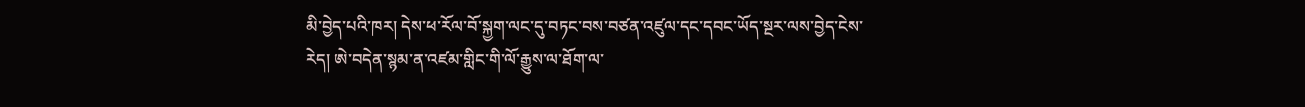མི་བྱེད་པའི་ཁར། དེས་ཕ་རོལ་བོ་སྐྱག་ལང་དུ་བཏང་བས་བཙན་འཛུལ་དང་དབང་ཡོད་སྔར་ལས་བྱེད་ངེས་རེད། ཨེ་བདེན་སྙམ་ན་འཛམ་གླིང་གི་ལོ་རྒྱུས་ལ་ཐོག་ལ་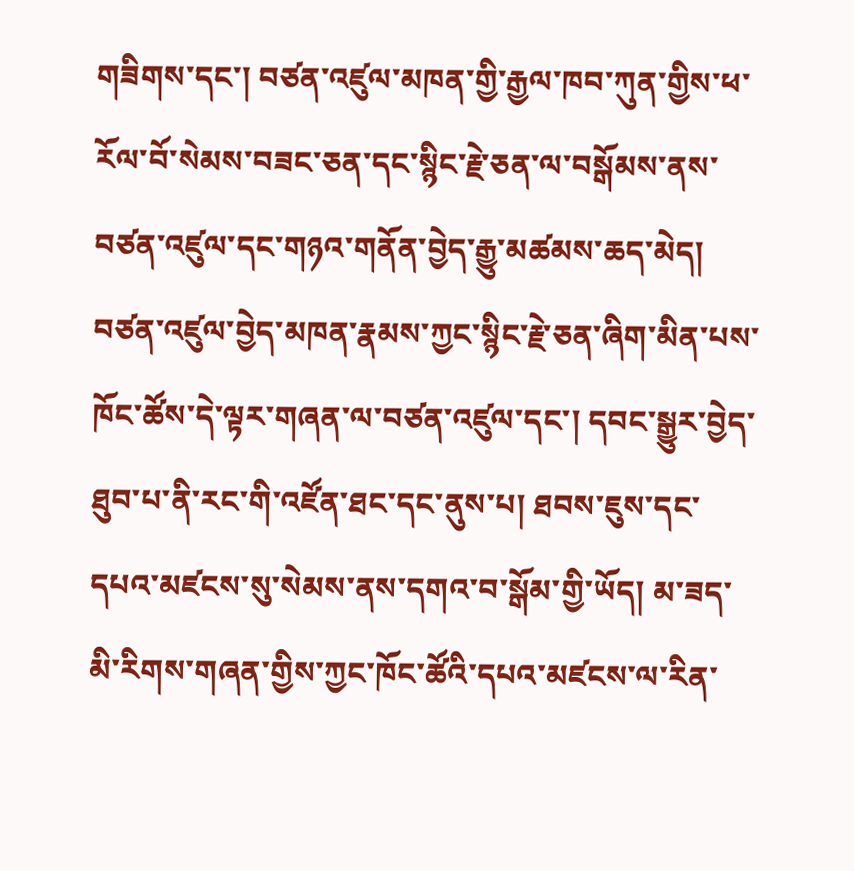གཟིགས་དང་། བཙན་འཛུལ་མཁན་གྱི་རྒྱལ་ཁབ་ཀུན་གྱིས་ཕ་རོལ་བོ་སེམས་བཟང་ཅན་དང་སྙིང་རྗེ་ཅན་ལ་བསྒོམས་ནས་བཙན་འཛུལ་དང་གཉའ་གནོན་བྱེད་རྒྱུ་མཚམས་ཆད་མེད།
བཙན་འཛུལ་བྱེད་མཁན་རྣམས་ཀྱང་སྙིང་རྗེ་ཅན་ཞིག་མིན་པས་ཁོང་ཚོས་དེ་ལྟར་གཞན་ལ་བཙན་འཛུལ་དང་། དབང་སྒྱུར་བྱེད་ཐུབ་པ་ནི་རང་གི་འཛོན་ཐང་དང་ནུས་པ། ཐབས་ཇུས་དང་དཔའ་མཛངས་སུ་སེམས་ནས་དགའ་བ་སྒོམ་གྱི་ཡོད། མ་ཟད་མི་རིགས་གཞན་གྱིས་ཀྱང་ཁོང་ཚོའི་དཔའ་མཛངས་ལ་རིན་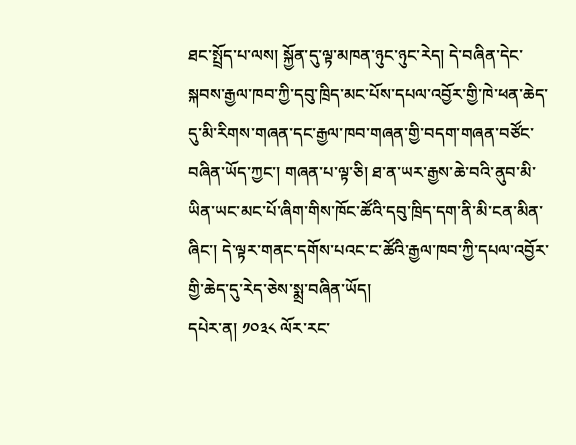ཐང་སྤྲོད་པ་ལས། སྐྱོན་དུ་ལྟ་མཁན་ཉུང་ཉུང་རེད། དེ་བཞིན་དེང་སྐབས་རྒྱལ་ཁབ་ཀྱི་དབུ་ཁྲིད་མང་པོས་དཔལ་འབྱོར་གྱི་ཁེ་ཕན་ཆེད་དུ་མི་རིགས་གཞན་དང་རྒྱལ་ཁབ་གཞན་གྱི་བདག་གཞན་བཙོང་བཞིན་ཡོད་ཀྱང་། གཞན་པ་ལྟ་ཅི། ཐ་ན་ཡར་རྒྱས་ཆེ་བའི་ནུབ་མི་ཡིན་ཡང་མང་པོ་ཞིག་གིས་ཁོང་ཚོའི་དབུ་ཁྲིད་དག་ནི་མི་ངན་མིན་ཞིང་། དེ་ལྟར་གནང་དགོས་པའང་ང་ཚོའི་རྒྱལ་ཁབ་ཀྱི་དཔལ་འབྱོར་གྱི་ཆེད་དུ་རེད་ཅེས་སྨྲ་བཞིན་ཡོད།
དཔེར་ན། ༡༠༣༨ ལོར་རང་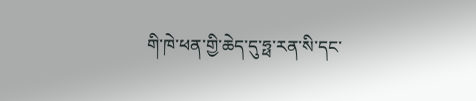གི་ཁེ་ཕན་གྱི་ཆེད་དུ་ཧྥ་རན་སི་དང་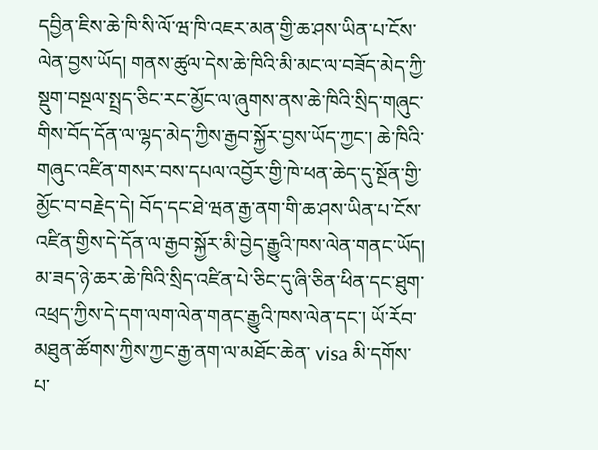དབྱིན་ཇིས་ཆེ་ཁི་སི་ལོ་ཝ་ཁི་འཇར་མན་གྱི་ཆ་ཤས་ཡིན་པ་ངོས་ལེན་བྱས་ཡོད། གནས་ཚུལ་དེས་ཆེ་ཁིའི་མི་མང་ལ་བཟོད་མེད་ཀྱི་སྡུག་བསྔལ་སྤྲད་ཅིང་རང་མྱོང་ལ་ཞུགས་ནས་ཆེ་ཁིའི་སྲིད་གཞུང་གིས་བོད་དོན་ལ་ལྷད་མེད་ཀྱིས་རྒྱབ་སྐྱོར་བྱས་ཡོད་ཀྱང་། ཆེ་ཁིའི་གཞུང་འཛིན་གསར་བས་དཔལ་འབྱོར་གྱི་ཁེ་ཕན་ཆེད་དུ་སྔོན་གྱི་མྱོང་བ་བརྗེད་དེ། བོད་དང་ཐེ་ཝན་རྒྱ་ནག་གི་ཆ་ཤས་ཡིན་པ་ངོས་འཛིན་གྱིས་དེ་དོན་ལ་རྒྱབ་སྐྱོར་མི་བྱེད་རྒྱུའི་ཁས་ལེན་གནང་ཡོད། མ་ཟད་ཉེ་ཆར་ཆེ་ཁིའི་སྲིད་འཛིན་པེ་ཅིང་དུ་ཞི་ཅིན་ཕིན་དང་ཐུག་འཕྲད་ཀྱིས་དེ་དག་ལག་ལེན་གནང་རྒྱུའི་ཁས་ལེན་དང་། ཡོ་རོབ་མཐུན་ཚོགས་ཀྱིས་ཀྱང་རྒྱ་ནག་ལ་མཐོང་ཆེན་ visa མི་དགོས་པ་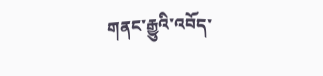གནང་རྒྱུའི་འབོད་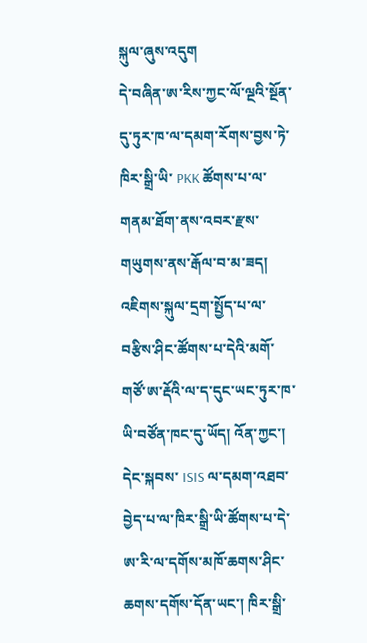སྐུལ་ཞུས་འདུག
དེ་བཞིན་ཨ་རིས་ཀྱང་ལོ་ལྔའི་སྔོན་དུ་ཏུར་ཁ་ལ་དམག་རོགས་བྱས་ཏེ་ཁིར་སྒྲི་ཡི་ PKK ཚོགས་པ་ལ་གནམ་ཐོག་ནས་འབར་རྫས་གཡུགས་ནས་རྒོལ་བ་མ་ཟད། འཇིགས་སྐུལ་དྲག་སྤྱོད་པ་ལ་བརྩིས་ཤིང་ཚོགས་པ་དེའི་མགོ་གཙོ་ཨ་རྡོའི་ལ་ད་དུང་ཡང་ཏུར་ཁ་ཡི་བཙོན་ཁང་དུ་ཡོད། འོན་ཀྱང་། དེང་སྐབས་ ISIS ལ་དམག་འཐབ་བྱེད་པ་ལ་ཁིར་སྒྲི་ཡི་ཚོགས་པ་དེ་ཨ་རི་ལ་དགོས་མཁོ་ཆགས་ཤིང་ཆགས་དགོས་དོན་ཡང་། ཁིར་སྒྲི་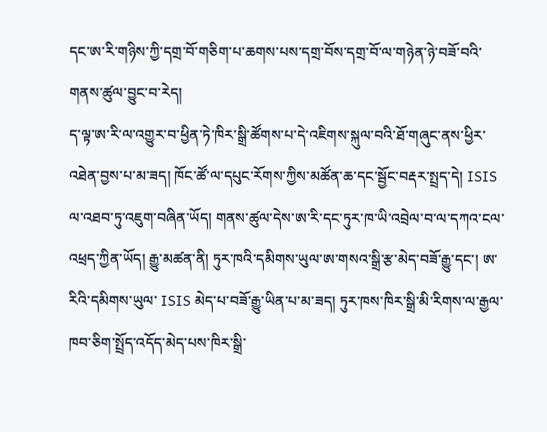དང་ཨ་རི་གཉིས་ཀྱི་དགྲ་བོ་གཅིག་པ་ཆགས་པས་དགྲ་བོས་དགྲ་བོ་ལ་གཉེན་ཉེ་བཟོ་བའི་གནས་ཚུལ་བྱུང་བ་རེད།
ད་ལྟ་ཨ་རི་ལ་འགྱུར་བ་ཕྱིན་ཏེ་ཁིར་སྒྲི་ཚོགས་པ་དེ་འཇིགས་སྐུལ་བའི་ཐོ་གཞུང་ནས་ཕྱིར་འཐེན་བྱས་པ་མ་ཟད། ཁོང་ཚོ་ལ་དཔུང་རོགས་ཀྱིས་མཚོན་ཆ་དང་སྦྱོང་བརྡར་སྤྲད་དེ། ISIS ལ་འཐབ་ཏུ་འཇུག་བཞིན་ཡོད། གནས་ཚུལ་དེས་ཨ་རི་དང་ཏུར་ཁ་ཡི་འབྲེལ་བ་ལ་དཀའ་ངལ་འཕྲད་ཀྱིན་ཡོད། རྒྱུ་མཚན་ནི། ཏུར་ཁའི་དམིགས་ཡུལ་ཨ་གསའ་སྒྲི་རྩ་མེད་བཟོ་རྒྱུ་དང་། ཨ་རིའི་དམིགས་ཡུལ་ ISIS མེད་པ་བཟོ་རྒྱུ་ཡིན་པ་མ་ཟད། ཏུར་ཁས་ཁིར་སྒྲི་མི་རིགས་ལ་རྒྱལ་ཁབ་ཅིག་སྤྲོད་འདོད་མེད་པས་ཁིར་སྒྲི་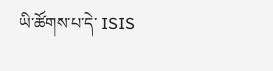ཡི་ཚོགས་པ་དེ་ ISIS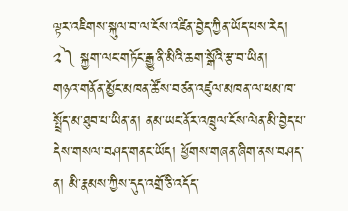ལྟར་འཇིགས་སྐུལ་བ་ལ་ངོས་འཛིན་བྱེད་ཀྱིན་ཡོད་པས་རེད།
༢༽ སྐྱག་ལང་གཏོང་རྒྱུ་ནི་མིའི་ཆག་སྒོའི་རྩ་བ་ཡིན།
གཉའ་གནོན་མྱོང་མཁན་ཚོས་བཙན་འཛུལ་མཁན་ལ་ཕམ་ཁ་སྤྲོད་མ་ཐུབ་པ་ཡིན་ན། ནམ་ཡང་ནོར་འཁྲུལ་ངོས་ལེན་མི་བྱེད་པ་དེས་གསལ་བཤད་གནང་ཡོད། ཕྱོགས་གཞན་ཞིག་ནས་བཤད་ན། མི་རྣམས་ཀྱིས་དུད་འགྲོ་ཅི་འདོད་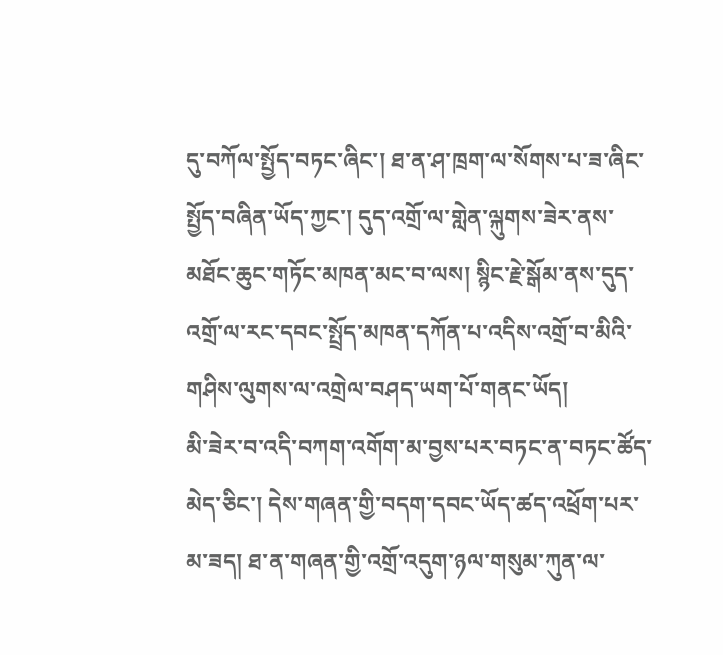དུ་བཀོལ་སྤྱོད་བཏང་ཞིང་། ཐ་ན་ཤ་ཁྲག་ལ་སོགས་པ་ཟ་ཞིང་སྤྱོད་བཞིན་ཡོད་ཀྱང་། དུད་འགྲོ་ལ་གླེན་ལྐུགས་ཟེར་ནས་མཐོང་ཆུང་གཏོང་མཁན་མང་བ་ལས། སྙིང་རྗེ་སྒོམ་ནས་དུད་འགྲོ་ལ་རང་དབང་སྤྲོད་མཁན་དཀོན་པ་འདིས་འགྲོ་བ་མིའི་གཤིས་ལུགས་ལ་འགྲེལ་བཤད་ཡག་པོ་གནང་ཡོད།
མི་ཟེར་བ་འདི་བཀག་འགོག་མ་བྱས་པར་བཏང་ན་བཏང་ཚོད་མེད་ཅིང་། དེས་གཞན་གྱི་བདག་དབང་ཡོད་ཚད་འཕྲོག་པར་མ་ཟད། ཐ་ན་གཞན་གྱི་འགྲོ་འདུག་ཉལ་གསུམ་ཀུན་ལ་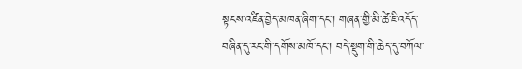སྟངས་འཛིན་བྱེད་མཁན་ཞིག་དང་། གཞན་གྱི་མི་ཚེ་ཇི་འདོད་བཞིན་དུ་རང་གི་དགོས་མཁོ་དང་། བདེ་སྡུག་གི་ཆེད་དུ་བཀོལ་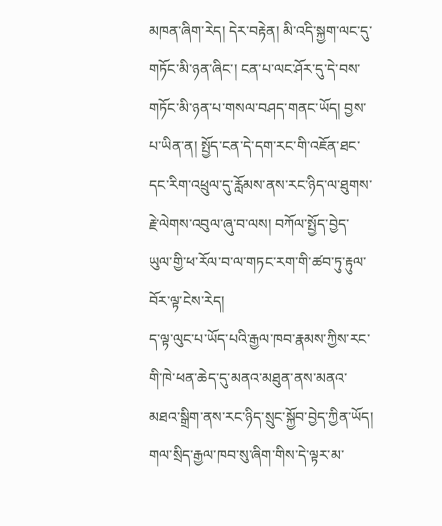མཁན་ཞིག་རེད། དེར་བརྟེན། མི་འདི་སྐྱག་ལང་དུ་གཏོང་མི་ཉན་ཞིང་། ངན་པ་ལང་ཤོར་དུ་དེ་བས་གཏོང་མི་ཉན་པ་གསལ་བཤད་གནང་ཡོད། བྱས་པ་ཡིན་ན། སྤྱོད་ངན་དེ་དག་རང་གི་འཇོན་ཐང་དང་རིག་འཕྲུལ་དུ་རློམས་ནས་རང་ཉིད་ལ་ཐུགས་རྗེ་ལེགས་འབུལ་ཞུ་བ་ལས། བཀོལ་སྤྱོད་བྱེད་ཡུལ་གྱི་ཕ་རོལ་བ་ལ་གཏང་རག་གི་ཚབ་ཏུ་རྟུལ་བོར་ལྟ་ངེས་རེད།
ད་ལྟ་ལུང་པ་ཡོད་པའི་རྒྱལ་ཁབ་རྣམས་ཀྱིས་རང་གི་ཁེ་ཕན་ཆེད་དུ་མནའ་མཐུན་ནས་མནའ་མཐའ་སྒྲིག་ནས་རང་ཉིད་སྲུང་སྐྱོབ་བྱེད་ཀྱིན་ཡོད། གལ་སྲིད་རྒྱལ་ཁབ་སུ་ཞིག་གིས་དེ་ལྟར་མ་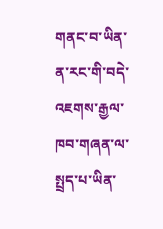གནང་བ་ཡིན་ན་རང་གི་བདེ་འཇགས་རྒྱལ་ཁབ་གཞན་ལ་སྤྲད་པ་ཡིན་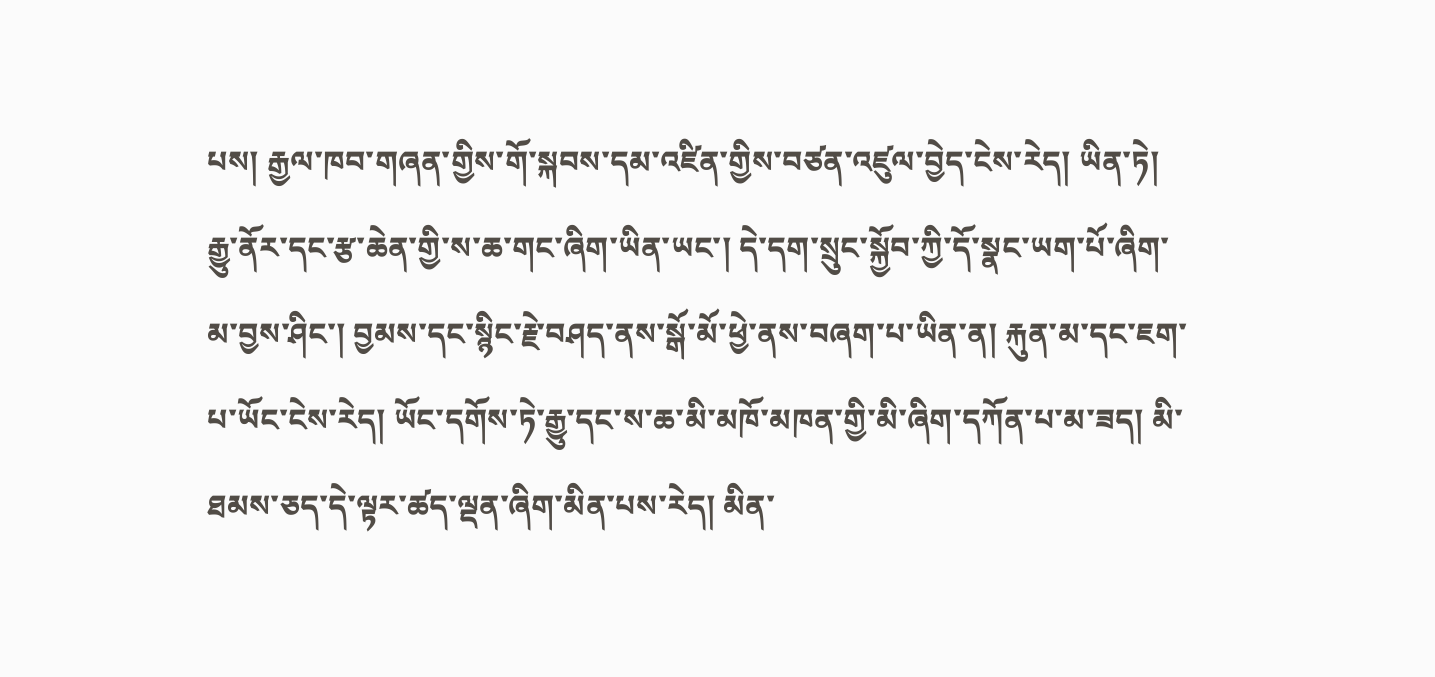པས། རྒྱལ་ཁབ་གཞན་གྱིས་གོ་སྐབས་དམ་འཛིན་གྱིས་བཙན་འཛུལ་བྱེད་ངེས་རེད། ཡིན་ཏེ། རྒྱུ་ནོར་དང་རྩ་ཆེན་གྱི་ས་ཆ་གང་ཞིག་ཡིན་ཡང་། དེ་དག་སྲུང་སྐྱོབ་ཀྱི་དོ་སྣང་ཡག་པོ་ཞིག་མ་བྱས་ཤིང་། བྱམས་དང་སྙིང་རྗེ་བཤད་ནས་སྒོ་མོ་ཕྱེ་ནས་བཞག་པ་ཡིན་ན། རྐུན་མ་དང་ཇག་པ་ཡོང་ངེས་རེད། ཡོང་དགོས་ཏེ་རྒྱུ་དང་ས་ཆ་མི་མཁོ་མཁན་གྱི་མི་ཞིག་དཀོན་པ་མ་ཟད། མི་ཐམས་ཅད་དེ་ལྟར་ཚད་ལྡན་ཞིག་མིན་པས་རེད། མིན་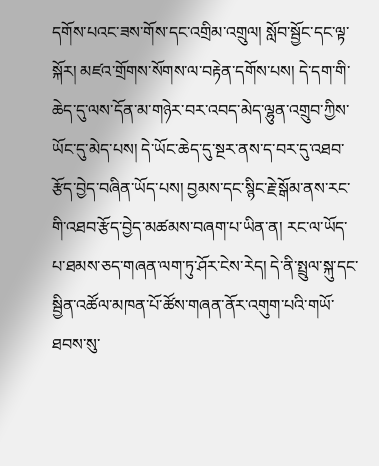དགོས་པའང་ཟས་གོས་དང་འགྲིམ་འགྲུལ། སློབ་སྦྱོང་དང་ལྟ་སྐོར། མཛའ་གྲོགས་སོགས་ལ་བརྟེན་དགོས་པས། དེ་དག་གི་ཆེད་དུ་ལས་དོན་མ་གཉེར་བར་འབད་མེད་ལྷུན་འགྲུབ་ཀྱིས་ཡོང་དུ་མེད་པས། དེ་ཡོང་ཆེད་དུ་སྔར་ནས་ད་བར་དུ་འཐབ་རྩོད་བྱེད་བཞིན་ཡོད་པས། བྱམས་དང་སྙིང་རྗེ་སྒོམ་ནས་རང་གི་འཐབ་རྩོད་བྱེད་མཚམས་བཞག་པ་ཡིན་ན། རང་ལ་ཡོད་པ་ཐམས་ཅད་གཞན་ལག་ཏུ་ཤོར་ངེས་རེད། དེ་ནི་སྤྲུལ་སྐུ་དང་སྦྱིན་འཚོལ་མཁན་པོ་ཚོས་གཞན་ནོར་འགུག་པའི་གཡོ་ཐབས་སུ་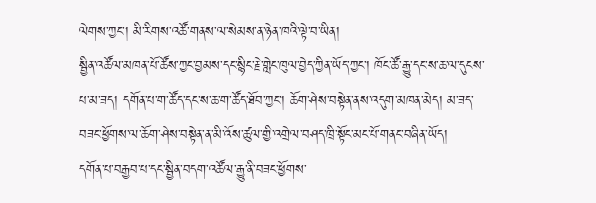ལེགས་ཀྱང་། མི་རིགས་འཚོ་གནས་ལ་སེམས་ན་ཉེན་ཁའི་ལྟེ་བ་ཡིན།
སྦྱིན་འཚོལ་མཁན་པོ་ཚོས་ཀྱང་བྱམས་དང་སྙིང་རྗེ་གླེང་ཁུལ་བྱེད་ཀྱིན་ཡོད་ཀྱང་། ཁོང་ཚོ་རྒྱུ་དང་ས་ཆ་ལ་དུངས་པ་མ་ཟད། དགོན་པ་ག་ཚོད་དང་ས་ཆ་ག་ཚོད་ཐོབ་ཀྱང་། ཆོག་ཤེས་བསྟེན་ནས་འདུག་མཁན་མེད། མ་ཟད་བཟང་ཕྱོགས་ལ་ཆོག་ཤེས་བསྟེན་ན་མི་འོས་ཚུལ་གྱི་འགྲེལ་བཤད་ཁྲི་སྟོང་མང་པོ་གནང་བཞིན་ཡོད།
དགོན་པ་བརྒྱབ་པ་དང་སྦྱིན་བདག་འཚོལ་རྒྱུ་ནི་བཟང་ཕྱོགས་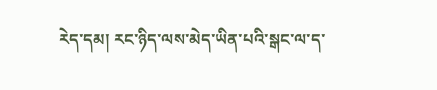རེད་དམ། རང་ཉིད་ལས་མེད་ཡིན་པའི་སྒང་ལ་ད་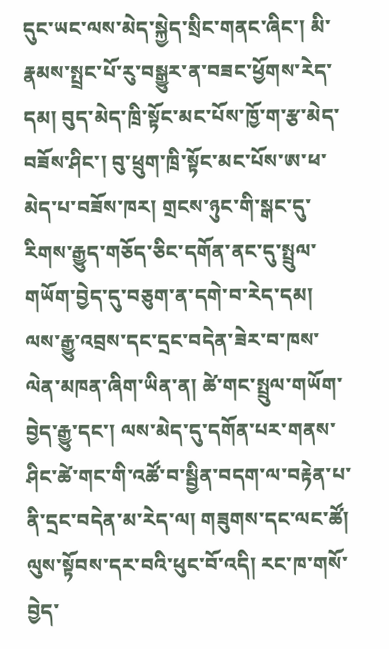དུང་ཡང་ལས་མེད་སྐྱེད་སྲིང་གནང་ཞིང་། མི་རྣམས་སྤྲང་པོ་རུ་བསྒྱུར་ན་བཟང་ཕྱོགས་རེད་དམ། བུད་མེད་ཁྲི་སྟོང་མང་པོས་ཁྱོ་ག་རྩ་མེད་བཟོས་ཤིང་། བུ་ཕྲུག་ཁྲི་སྟོང་མང་པོས་ཨ་ཕ་མེད་པ་བཟོས་ཁར། གྲངས་ཉུང་གི་སྒང་དུ་རིགས་རྒྱུད་གཅོད་ཅིང་དགོན་ནང་དུ་སྤྲུལ་གཡོག་བྱེད་དུ་བཅུག་ན་དགེ་བ་རེད་དམ།
ལས་རྒྱུ་འབྲས་དང་དྲང་བདེན་ཟེར་བ་ཁས་ལེན་མཁན་ཞིག་ཡིན་ན། ཚེ་གང་སྤྲུལ་གཡོག་བྱེད་རྒྱུ་དང་། ལས་མེད་དུ་དགོན་པར་གནས་ཤིང་ཚེ་གང་གི་འཚོ་བ་སྦྱིན་བདག་ལ་བརྟེན་པ་ནི་དྲང་བདེན་མ་རེད་ལ། གཟུགས་དང་ལང་ཚོ། ལུས་སྟོབས་དར་བའི་ཕུང་བོ་འདི། རང་ཁ་གསོ་བྱེད་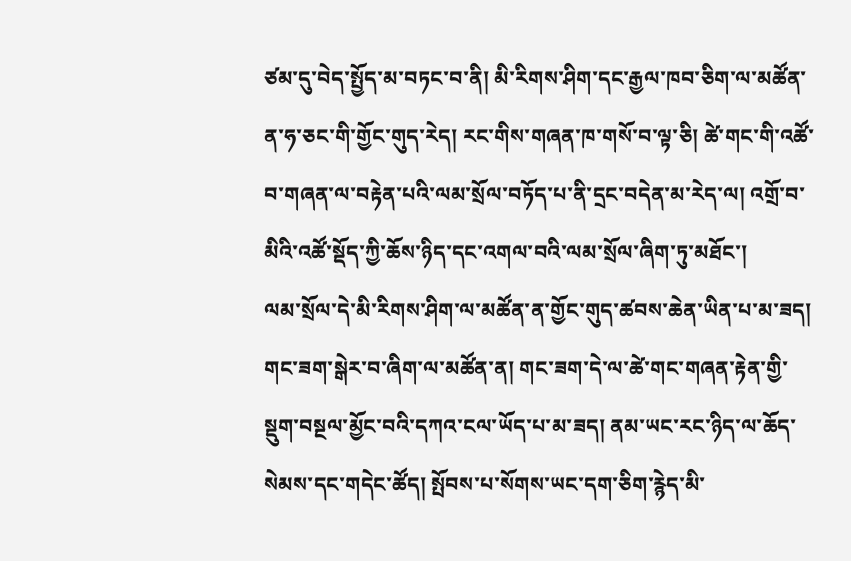ཙམ་དུ་བེད་སྤྱོད་མ་བཏང་བ་ནི། མི་རིགས་ཤིག་དང་རྒྱལ་ཁབ་ཅིག་ལ་མཚོན་ན་ཧ་ཅང་གི་གྱོང་གུད་རེད། རང་གིས་གཞན་ཁ་གསོ་བ་ལྟ་ཅི། ཚེ་གང་གི་འཚོ་བ་གཞན་ལ་བརྟེན་པའི་ལམ་སྲོལ་བཏོད་པ་ནི་དྲང་བདེན་མ་རེད་ལ། འགྲོ་བ་མིའི་འཚོ་སྡོད་ཀྱི་ཆོས་ཉིད་དང་འགལ་བའི་ལམ་སྲོལ་ཞིག་ཏུ་མཐོང་།
ལམ་སྲོལ་དེ་མི་རིགས་ཤིག་ལ་མཚོན་ན་གྱོང་གུད་ཚབས་ཆེན་ཡིན་པ་མ་ཟད། གང་ཟག་སྒེར་བ་ཞིག་ལ་མཚོན་ན། གང་ཟག་དེ་ལ་ཚེ་གང་གཞན་རྟེན་གྱི་སྡུག་བསྔལ་མྱོང་བའི་དཀའ་ངལ་ཡོད་པ་མ་ཟད། ནམ་ཡང་རང་ཉིད་ལ་ཆོད་སེམས་དང་གདེང་ཚོད། སྤོབས་པ་སོགས་ཡང་དག་ཅིག་རྙེད་མི་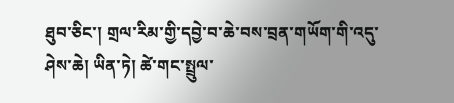ཐུབ་ཅིང་། གྲལ་རིམ་གྱི་དབྱེ་བ་ཆེ་བས་བྲན་གཡོག་གི་འདུ་ཤེས་ཆེ། ཡིན་ཏེ། ཚེ་གང་སྤྲུལ་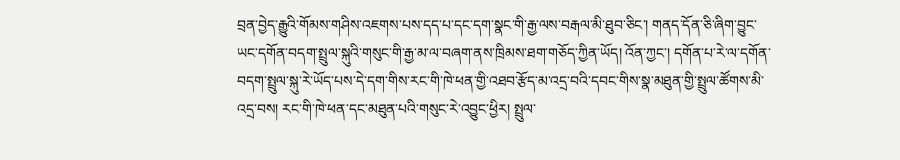བྲན་བྱེད་རྒྱུའི་གོམས་གཤིས་འཇགས་པས་དད་པ་དང་དག་སྣང་གི་རྒྱ་ལས་བརྒལ་མི་ཐུབ་ཅིང་། གནད་དོན་ཅི་ཞིག་བྱུང་ཡང་དགོན་བདག་སྤྲུལ་སྐུའི་གསུང་གི་རྒྱ་མ་ལ་བཞག་ནས་ཁྲིམས་ཐག་གཅོད་ཀྱིན་ཡོད། འོན་ཀྱང་། དགོན་པ་རེ་ལ་དགོན་བདག་སྤྲུལ་སྐུ་རེ་ཡོད་པས་དེ་དག་གིས་རང་གི་ཁེ་ཕན་གྱི་འཐབ་རྩོད་མ་འདྲ་བའི་དབང་གིས་སྣ་མཐུན་གྱི་སྤྲུལ་ཚོགས་མི་འདྲ་བས། རང་གི་ཁེ་ཕན་དང་མཐུན་པའི་གསུང་རེ་འབྱུང་ཕྱིར། སྤྲུལ་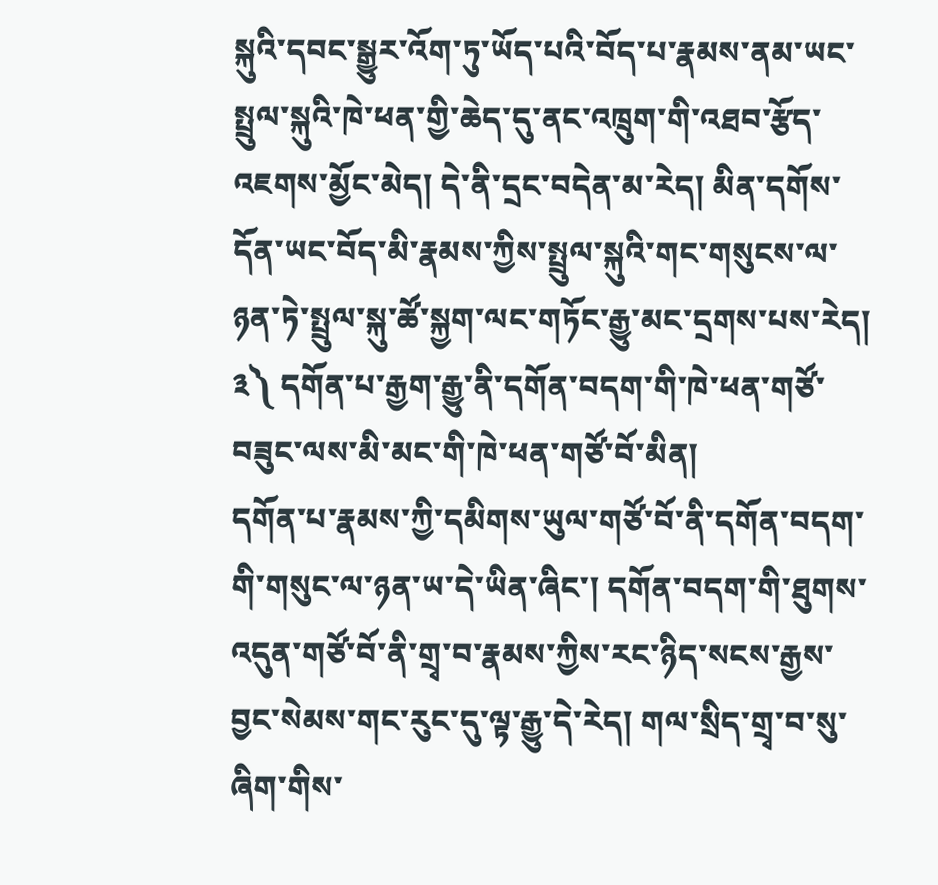སྐུའི་དབང་སྒྱུར་འོག་ཏུ་ཡོད་པའི་བོད་པ་རྣམས་ནམ་ཡང་སྤྲུལ་སྐུའི་ཁེ་ཕན་གྱི་ཆེད་དུ་ནང་འཁྲུག་གི་འཐབ་རྩོད་འཇགས་མྱོང་མེད། དེ་ནི་དྲང་བདེན་མ་རེད། མིན་དགོས་དོན་ཡང་བོད་མི་རྣམས་ཀྱིས་སྤྲུལ་སྐུའི་གང་གསུངས་ལ་ཉན་ཏེ་སྤྲུལ་སྐུ་ཚོ་སྐྱག་ལང་གཏོང་རྒྱུ་མང་དྲགས་པས་རེད།
༣༽ དགོན་པ་རྒྱག་རྒྱུ་ནི་དགོན་བདག་གི་ཁེ་ཕན་གཙོ་བཟུང་ལས་མི་མང་གི་ཁེ་ཕན་གཙོ་བོ་མིན།
དགོན་པ་རྣམས་ཀྱི་དམིགས་ཡུལ་གཙོ་བོ་ནི་དགོན་བདག་གི་གསུང་ལ་ཉན་ཡ་དེ་ཡིན་ཞིང་། དགོན་བདག་གི་ཐུགས་འདུན་གཙོ་བོ་ནི་གྲྭ་བ་རྣམས་ཀྱིས་རང་ཉིད་སངས་རྒྱས་བྱང་སེམས་གང་རུང་དུ་ལྟ་རྒྱུ་དེ་རེད། གལ་སྲིད་གྲྭ་བ་སུ་ཞིག་གིས་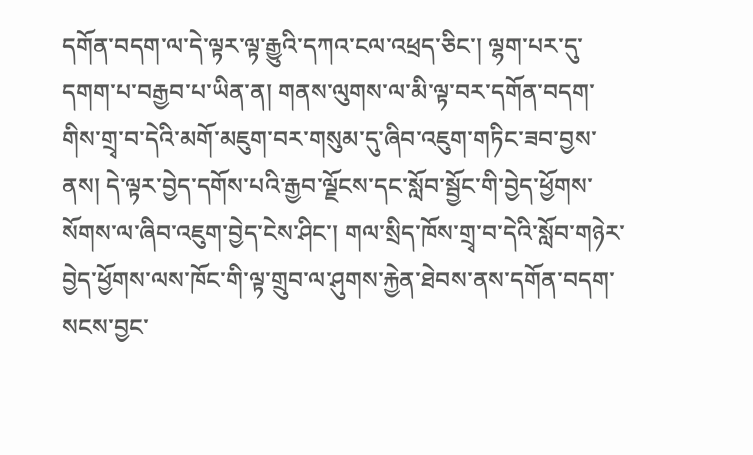དགོན་བདག་ལ་དེ་ལྟར་ལྟ་རྒྱུའི་དཀའ་ངལ་འཕྲད་ཅིང་། ལྷག་པར་དུ་དགག་པ་བརྒྱབ་པ་ཡིན་ན། གནས་ལུགས་ལ་མི་ལྟ་བར་དགོན་བདག་གིས་གྲྭ་བ་དེའི་མགོ་མཇུག་བར་གསུམ་དུ་ཞིབ་འཇུག་གཏིང་ཟབ་བྱས་ནས། དེ་ལྟར་བྱེད་དགོས་པའི་རྒྱབ་ལྗོངས་དང་སློབ་སྦྱོང་གི་བྱེད་ཕྱོགས་སོགས་ལ་ཞིབ་འཇུག་བྱེད་ངེས་ཤིང་། གལ་སྲིད་ཁོས་གྲྭ་བ་དེའི་སློབ་གཉེར་བྱེད་ཕྱོགས་ལས་ཁོང་གི་ལྟ་གྲུབ་ལ་ཤུགས་རྐྱེན་ཐེབས་ནས་དགོན་བདག་སངས་བྱང་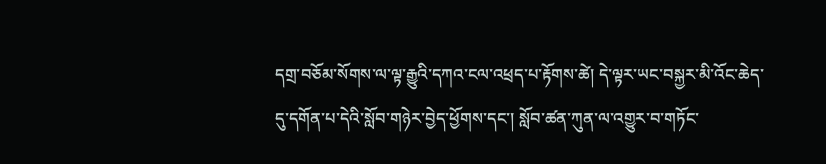དགྲ་བཅོམ་སོགས་ལ་ལྟ་རྒྱུའི་དཀའ་ངལ་འཕྲད་པ་རྟོགས་ཚེ། དེ་ལྟར་ཡང་བསྐྱར་མི་འོང་ཆེད་དུ་དགོན་པ་དེའི་སློབ་གཉེར་བྱེད་ཕྱོགས་དང་། སློབ་ཚན་ཀུན་ལ་འགྱུར་བ་གཏོང་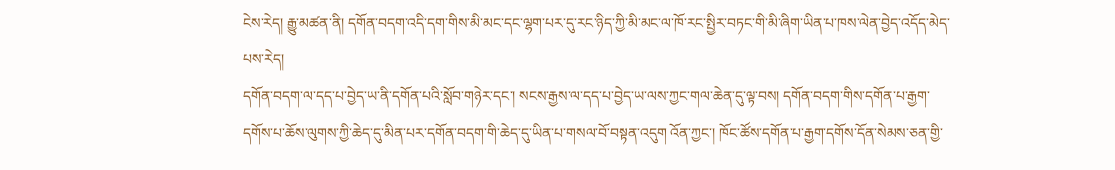ངེས་རེད། རྒྱུ་མཚན་ནི། དགོན་བདག་འདི་དག་གིས་མི་མང་དང་ལྷག་པར་དུ་རང་ཉིད་ཀྱི་མི་མང་ལ་ཁོ་རང་སྤྱིར་བཏང་གི་མི་ཞིག་ཡིན་པ་ཁས་ལེན་བྱེད་འདོད་མེད་པས་རེད།
དགོན་བདག་ལ་དད་པ་བྱེད་ཡ་ནི་དགོན་པའི་སློབ་གཉེར་དང་། སངས་རྒྱས་ལ་དད་པ་བྱེད་ཡ་ལས་ཀྱང་གལ་ཆེན་དུ་ལྟ་བས། དགོན་བདག་གིས་དགོན་པ་རྒྱག་དགོས་པ་ཆོས་ལུགས་ཀྱི་ཆེད་དུ་མིན་པར་དགོན་བདག་གི་ཆེད་དུ་ཡིན་པ་གསལ་བོ་བསྟན་འདུག འོན་ཀྱང་། ཁོང་ཚོས་དགོན་པ་རྒྱག་དགོས་དོན་སེམས་ཅན་གྱི་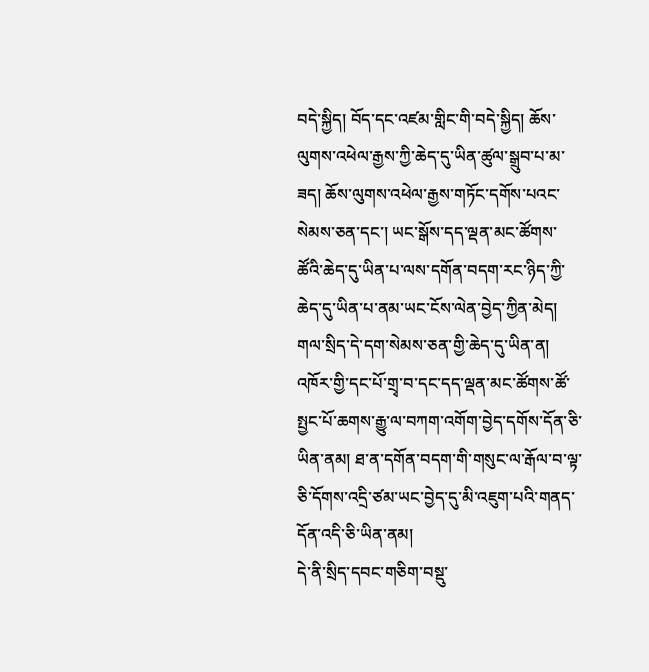བདེ་སྐྱིད། བོད་དང་འཛམ་གླིང་གི་བདེ་སྐྱིད། ཆོས་ལུགས་འཕེལ་རྒྱས་ཀྱི་ཆེད་དུ་ཡིན་ཚུལ་སྒྲུབ་པ་མ་ཟད། ཆོས་ལུགས་འཕེལ་རྒྱས་གཏོང་དགོས་པའང་སེམས་ཅན་དང་། ཡང་སྒོས་དད་ལྡན་མང་ཚོགས་ཚོའི་ཆེད་དུ་ཡིན་པ་ལས་དགོན་བདག་རང་ཉིད་ཀྱི་ཆེད་དུ་ཡིན་པ་ནམ་ཡང་ངོས་ལེན་བྱེད་ཀྱིན་མེད། གལ་སྲིད་དེ་དག་སེམས་ཅན་གྱི་ཆེད་དུ་ཡིན་ན། འཁོར་གྱི་དང་པོ་གྲྭ་བ་དང་དད་ལྡན་མང་ཚོགས་ཚོ་སྤྱང་པོ་ཆགས་རྒྱུ་ལ་བཀག་འགོག་བྱེད་དགོས་དོན་ཅི་ཡིན་ནམ། ཐ་ན་དགོན་བདག་གི་གསུང་ལ་རྒོལ་བ་ལྟ་ཅི་དོགས་འདྲི་ཙམ་ཡང་བྱེད་དུ་མི་འཇུག་པའི་གནད་དོན་འདི་ཅི་ཡིན་ནམ།
དེ་ནི་སྲིད་དབང་གཅིག་བསྡུ་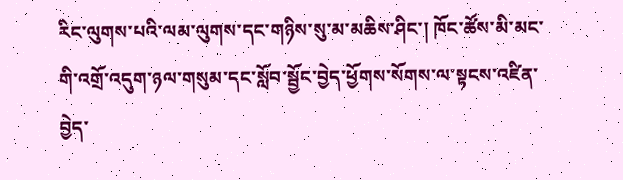རིང་ལུགས་པའི་ལམ་ལུགས་དང་གཉིས་སུ་མ་མཆིས་ཤིང་། ཁོང་ཚོས་མི་མང་གི་འགྲོ་འདུག་ཉལ་གསུམ་དང་སློབ་སྦྱོང་བྱེད་ཕྱོགས་སོགས་ལ་སྟངས་འཛིན་བྱེད་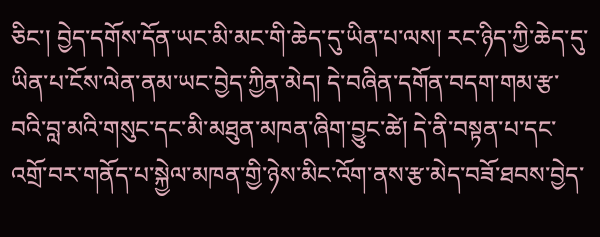ཅིང་། བྱེད་དགོས་དོན་ཡང་མི་མང་གི་ཆེད་དུ་ཡིན་པ་ལས། རང་ཉིད་ཀྱི་ཆེད་དུ་ཡིན་པ་ངོས་ལེན་ནམ་ཡང་བྱེད་ཀྱིན་མེད། དེ་བཞིན་དགོན་བདག་གམ་རྩ་བའི་བླ་མའི་གསུང་དང་མི་མཐུན་མཁན་ཞིག་བྱུང་ཚེ། དེ་ནི་བསྟན་པ་དང་འགྲོ་བར་གནོད་པ་སྐྱེལ་མཁན་གྱི་ཉེས་མིང་འོག་ནས་རྩ་མེད་བཟོ་ཐབས་བྱེད་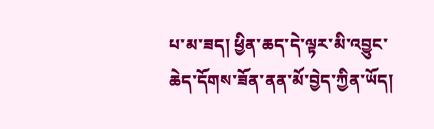པ་མ་ཟད། ཕྱིན་ཆད་དེ་ལྟར་མི་འབྱུང་ཆེད་དོགས་ཟོན་ནན་མོ་བྱེད་ཀྱིན་ཡོད།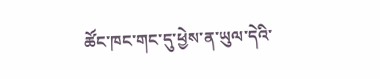ཚོང་ཁང་གང་དུ་ཕྱེས་ན་ཡུལ་དེའི་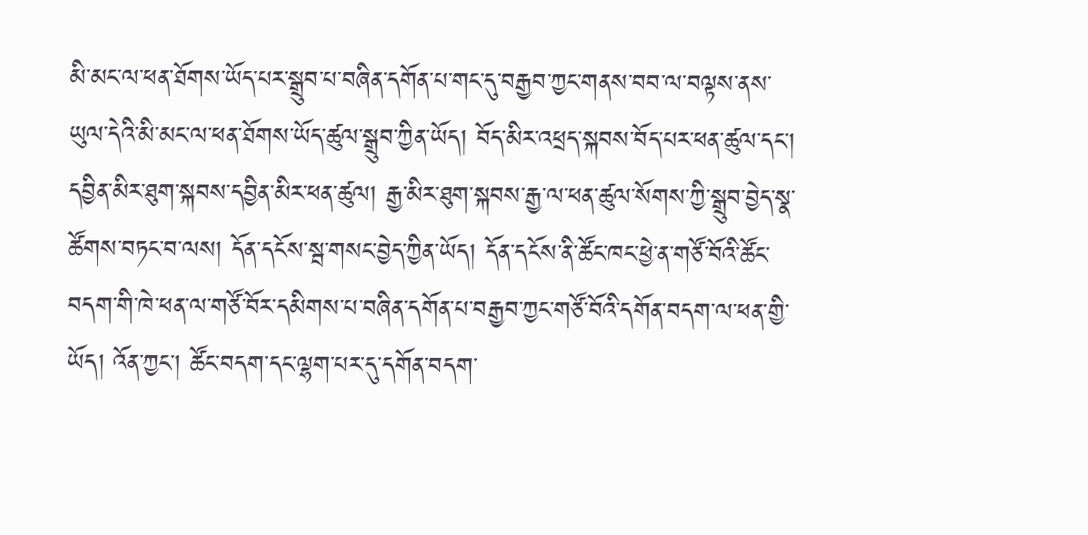མི་མང་ལ་ཕན་ཐོགས་ཡོད་པར་སྒྲུབ་པ་བཞིན་དགོན་པ་གང་དུ་བརྒྱབ་ཀྱང་གནས་བབ་ལ་བལྟས་ནས་ཡུལ་དེའི་མི་མང་ལ་ཕན་ཐོགས་ཡོད་ཚུལ་སྒྲུབ་ཀྱིན་ཡོད། བོད་མིར་འཕྲད་སྐབས་བོད་པར་ཕན་ཚུལ་དང་། དབྱིན་མིར་ཐུག་སྐབས་དབྱིན་མིར་ཕན་ཚུལ། རྒྱ་མིར་ཐུག་སྐབས་རྒྱ་ལ་ཕན་ཚུལ་སོགས་ཀྱི་སྒྲུབ་བྱེད་སྣ་ཚོགས་བཏང་བ་ལས། དོན་དངོས་སྦ་གསང་བྱེད་ཀྱིན་ཡོད། དོན་དངོས་ནི་ཚོང་ཁང་ཕྱེ་ན་གཙོ་བོའི་ཚོང་བདག་གི་ཁེ་ཕན་ལ་གཙོ་བོར་དམིགས་པ་བཞིན་དགོན་པ་བརྒྱབ་ཀྱང་གཙོ་བོའི་དགོན་བདག་ལ་ཕན་གྱི་ཡོད། འོན་ཀྱང་། ཚོང་བདག་དང་ལྷག་པར་དུ་དགོན་བདག་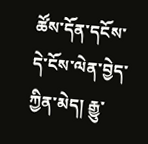ཚོས་དོན་དངོས་དེ་ངོས་ལེན་བྱེད་ཀྱིན་མེད། རྒྱུ་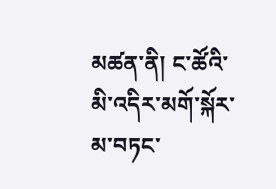མཚན་ནི། ང་ཚོའི་མི་འདིར་མགོ་སྐོར་མ་བཏང་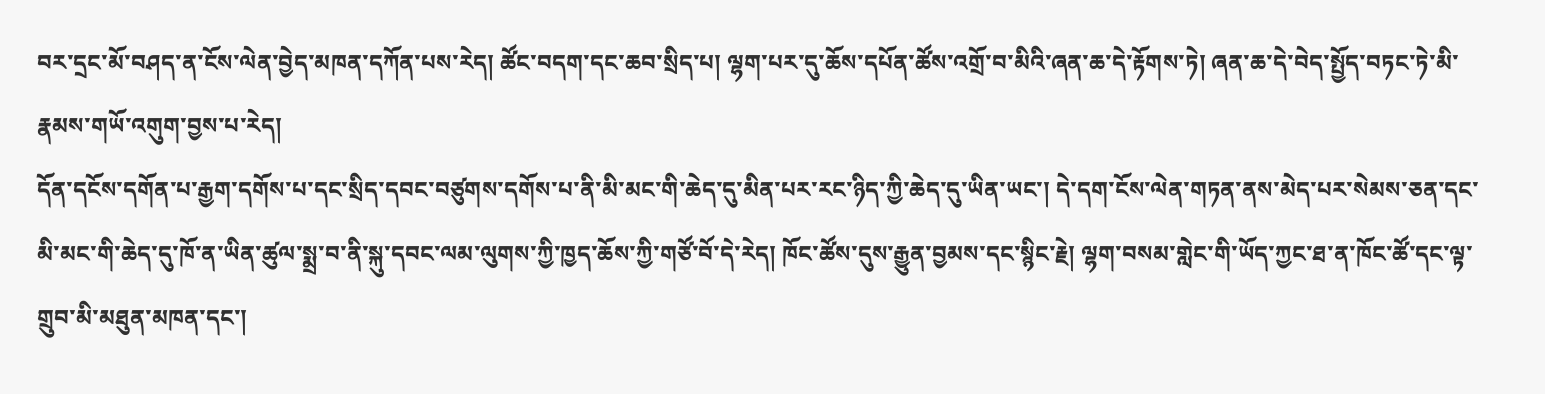བར་དྲང་མོ་བཤད་ན་ངོས་ལེན་བྱེད་མཁན་དཀོན་པས་རེད། ཚོང་བདག་དང་ཆབ་སྲིད་པ། ལྷག་པར་དུ་ཆོས་དཔོན་ཚོས་འགྲོ་བ་མིའི་ཞན་ཆ་དེ་རྟོགས་ཏེ། ཞན་ཆ་དེ་བེད་སྤྱོད་བཏང་ཏེ་མི་རྣམས་གཡོ་འགུག་བྱས་པ་རེད།
དོན་དངོས་དགོན་པ་རྒྱག་དགོས་པ་དང་སྲིད་དབང་བཙུགས་དགོས་པ་ནི་མི་མང་གི་ཆེད་དུ་མིན་པར་རང་ཉིད་ཀྱི་ཆེད་དུ་ཡིན་ཡང་། དེ་དག་ངོས་ལེན་གཏན་ནས་མེད་པར་སེམས་ཅན་དང་མི་མང་གི་ཆེད་དུ་ཁོ་ན་ཡིན་ཚུལ་སྨྲ་བ་ནི་སྐུ་དབང་ལམ་ལུགས་ཀྱི་ཁྱད་ཆོས་ཀྱི་གཙོ་བོ་དེ་རེད། ཁོང་ཚོས་དུས་རྒྱུན་བྱམས་དང་སྙིང་རྗེ། ལྷག་བསམ་གླེང་གི་ཡོད་ཀྱང་ཐ་ན་ཁོང་ཚོ་དང་ལྟ་གྲུབ་མི་མཐུན་མཁན་དང་།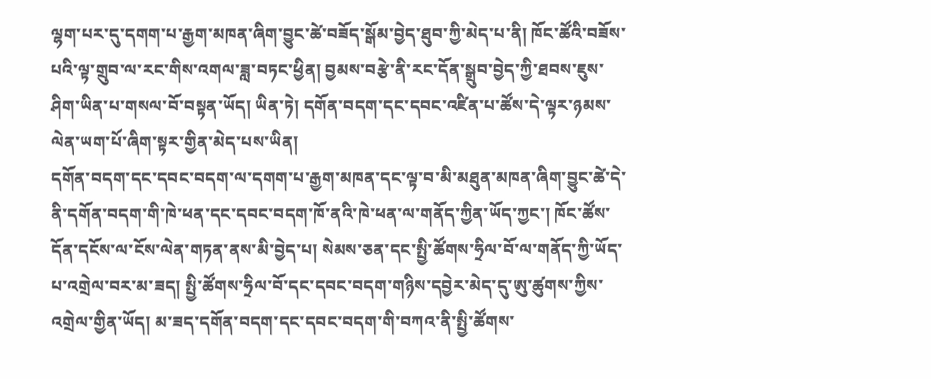ལྷག་པར་དུ་དགག་པ་རྒྱག་མཁན་ཞིག་བྱུང་ཚེ་བཟོད་སྒོམ་བྱེད་ཐུབ་ཀྱི་མེད་པ་ནི། ཁོང་ཚོའི་བཟོས་པའི་ལྟ་གྲུབ་ལ་རང་གིས་འགལ་ཟླ་བཏང་ཕྱིན། བྱམས་བརྩེ་ནི་རང་དོན་སྒྲུབ་བྱེད་ཀྱི་ཐབས་ཇུས་ཤིག་ཡིན་པ་གསལ་བོ་བསྟན་ཡོད། ཡིན་ཏེ། དགོན་བདག་དང་དབང་འཛིན་པ་ཚོས་དེ་ལྟར་ཉམས་ལེན་ཡག་པོ་ཞིག་སྟར་གྱིན་མེད་པས་ཡིན།
དགོན་བདག་དང་དབང་བདག་ལ་དགག་པ་རྒྱག་མཁན་དང་ལྟ་བ་མི་མཐུན་མཁན་ཞིག་བྱུང་ཚེ་དེ་ནི་དགོན་བདག་གི་ཁེ་ཕན་དང་དབང་བདག་ཁོ་ནའི་ཁེ་ཕན་ལ་གནོད་ཀྱིན་ཡོད་ཀྱང་། ཁོང་ཚོས་དོན་དངོས་ལ་ངོས་ལེན་གཏན་ནས་མི་བྱེད་པ། སེམས་ཅན་དང་སྤྱི་ཚོགས་ཧྲིལ་བོ་ལ་གནོད་ཀྱི་ཡོད་པ་འགྲེལ་བར་མ་ཟད། སྤྱི་ཚོགས་ཧྲིལ་བོ་དང་དབང་བདག་གཉིས་དབྱེར་མེད་དུ་ཨུ་ཚུགས་ཀྱིས་འགྲེལ་གྱིན་ཡོད། མ་ཟད་དགོན་བདག་དང་དབང་བདག་གི་བཀའ་ནི་སྤྱི་ཚོགས་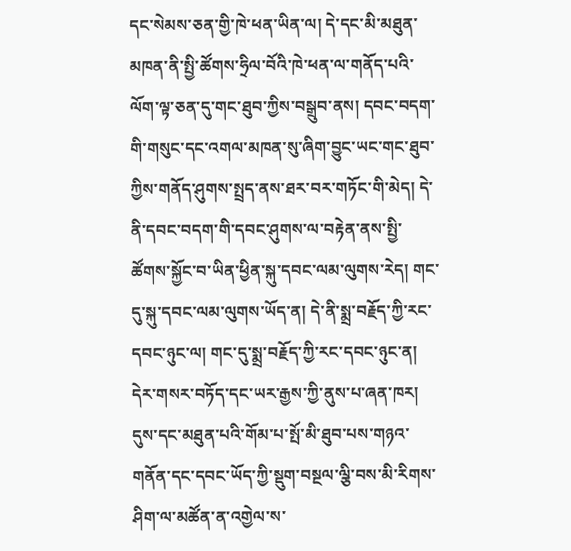དང་སེམས་ཅན་གྱི་ཁེ་ཕན་ཡིན་ལ། དེ་དང་མི་མཐུན་མཁན་ནི་སྤྱི་ཚོགས་ཧྲིལ་བོའི་ཁེ་ཕན་ལ་གནོད་པའི་ལོག་ལྟ་ཅན་དུ་གང་ཐུབ་ཀྱིས་བསྒྲུབ་ནས། དབང་བདག་གི་གསུང་དང་འགལ་མཁན་སུ་ཞིག་བྱུང་ཡང་གང་ཐུབ་ཀྱིས་གནོད་ཤུགས་སྤྲད་ནས་ཐར་བར་གཏོང་གི་མེད། དེ་ནི་དབང་བདག་གི་དབང་ཤུགས་ལ་བརྟེན་ནས་སྤྱི་ཚོགས་སྐྱོང་བ་ཡིན་ཕྱིན་སྐུ་དབང་ལམ་ལུགས་རེད། གང་དུ་སྐུ་དབང་ལམ་ལུགས་ཡོད་ན། དེ་ནི་སྨྲ་བརྗོད་ཀྱི་རང་དབང་ཉུང་ལ། གང་དུ་སྨྲ་བརྗོད་ཀྱི་རང་དབང་ཉུང་ན། དེར་གསར་བཏོད་དང་ཡར་རྒྱས་ཀྱི་ནུས་པ་ཞན་ཁར། དུས་དང་མཐུན་པའི་གོམ་པ་སྤོ་མི་ཐུབ་པས་གཉའ་གནོན་དང་དབང་ཡོད་ཀྱི་སྡུག་བསྔལ་ལྕི་བས་མི་རིགས་ཤིག་ལ་མཚོན་ན་འགྱེལ་ས་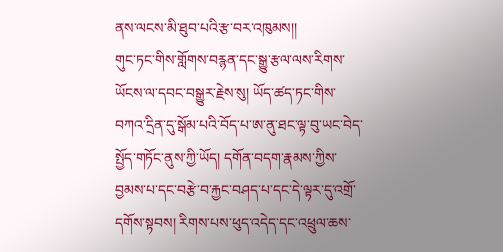ནས་ལངས་མི་ཐུབ་པའི་རྩ་བར་འཁུམས།།
གུང་ཏང་གིས་གློགས་བརྙན་དང་སྒྱུ་རྩལ་ལས་རིགས་ཡོངས་ལ་དབང་བསྒྱུར་རྗེས་སུ། ཡོད་ཚད་ཏང་གིས་བཀའ་དྲིན་དུ་སྒོམ་པའི་བོད་པ་ཨ་ནུ་ཐང་ལྟ་བུ་ཡང་བེད་སྤྱོད་གཏོང་ནུས་ཀྱི་ཡོད། དགོན་བདག་རྣམས་ཀྱིས་བྱམས་པ་དང་བརྩེ་བ་རྐྱང་བཤད་པ་དང་དེ་ལྟར་དུ་འགྲོ་དགོས་སྟབས། རིགས་པས་ཕུད་འདེད་དང་འཕྲུལ་ཆས་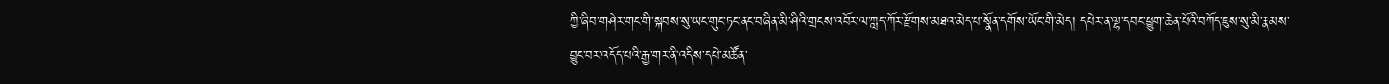ཀྱི་ཞིབ་གཤེར་གང་གི་སྐབས་སུ་ཡང་གུང་ཏང་ནང་བཞིན་མི་ཤིའི་གྲངས་འབོར་ལ་ཀླད་ཀོར་རྫོགས་མཐའ་མེད་པ་སྣོན་དགོས་ཡོང་གི་མེད། དཔེར་ན་ལྷ་དབང་ཕྱུག་ཆེན་པོའི་བཀོད་ཇུས་སུ་མི་རྣམས་བྱུང་བར་འདོད་པའི་རྒྱ་གར་ནི་འདིས་དཔེ་མཚོན་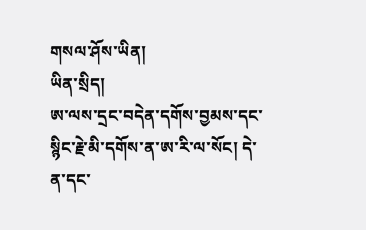གསལ་ཤོས་ཡིན།
ཡིན་སྲིད།
ཨ་ལས་དྲང་བདེན་དགོས་བྱམས་དང་སྙིང་རྗེ་མི་དགོས་ན་ཨ་རི་ལ་སོང། དེ་ན་དང་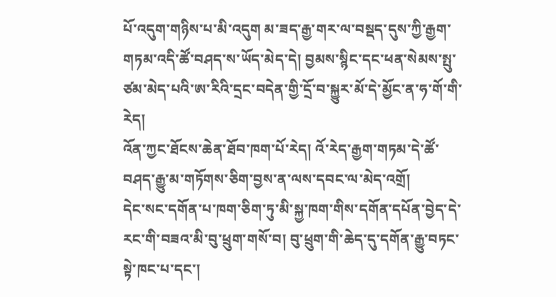པོ་འདུག་གཉིས་པ་མི་འདུག མ་ཟད་རྒྱ་གར་ལ་བསྡད་དུས་ཀྱི་རྒྱག་གཏམ་འདི་ཚོ་བཤད་ས་ཡོད་མེད་དེ། བྱམས་སྙིང་དང་ཕན་སེམས་སྤུ་ཙམ་མེད་པའི་ཨ་རིའི་དྲང་བདེན་གྱི་དྲོ་བ་སྐྱུར་མོ་དེ་མྱོང་ན་ཧ་གོ་གི་རེད།
འོན་ཀྱང་ཐོངས་ཆེན་ཐོབ་ཁག་པོ་རེད། འོ་རེད་རྒྱག་གཏམ་དེ་ཚོ་བཤད་རྒྱུ་མ་གཏོགས་ཅིག་བྱས་ན་ལས་དབང་ལ་མེད་འགྲོ།
དེང་སང་དགོན་པ་ཁག་ཅིག་ཏུ་མི་སྐྱ་ཁག་གིས་དགོན་དཔོན་བྱེད་དེ་རང་གི་བཟའ་མི་བུ་ཕྲུག་གསོ་བ། བུ་ཕྲུག་གི་ཆེད་དུ་དགོན་རྒྱུ་བཏང་སྟེ་ཁང་པ་དང་།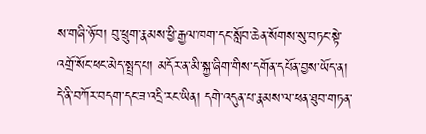ས་གཞི་ཉོ་བ། བུ་ཕྲུག་རྣམས་ཕྱི་རྒྱལ་ཁག་དང་སློབ་ཆེན་སོགས་སུ་བཏང་སྟེ་འགྲོ་སོང་ཕང་མེད་སྤྲད་པ། མདོར་ན་མི་སྐྱ་ཞིག་གིས་དགོན་དཔོན་བྱས་ཡོད་ན། དེ་ནི་བཀོར་བདག་དང་ཟ་འདྲི་རང་ཡིན། དགེ་འདུན་པ་རྣམས་ལ་ཕན་ཐུབ་གཏན་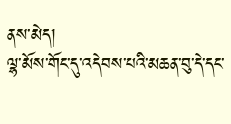ནས་མེད།
ལྷ་མོས་གོང་དུ་འདེབས་པའི་མཆན་བུ་དེ་དང་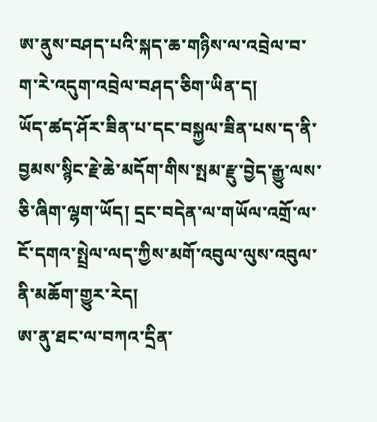ཨ་ནུས་བཤད་པའི་སྐད་ཆ་གཉིས་ལ་འབྲེལ་བ་ག་རེ་འདུག་འབྲེལ་བཤད་ཅིག་ཡིན་ད།
ཡོད་ཚད་ཤོར་ཟིན་པ་དང་བསྐྱལ་ཟིན་པས་ད་ནི་བྱམས་སྙིང་རྗེ་ཆེ་མདོག་གིས་སྤམ་རྫུ་བྱེད་རྒྱུ་ལས་ཅི་ཞིག་ལྷག་ཡོད། དྲང་བདེན་ལ་གཡོལ་འགྲོ་ལ་ངོ་དགའ་སྤྲེལ་ལད་ཀྱིས་མགོ་འབུལ་ལུས་འབུལ་ནི་མཆོག་གྱུར་རེད།
ཨ་ནུ་ཐང་ལ་བཀའ་དྲིན་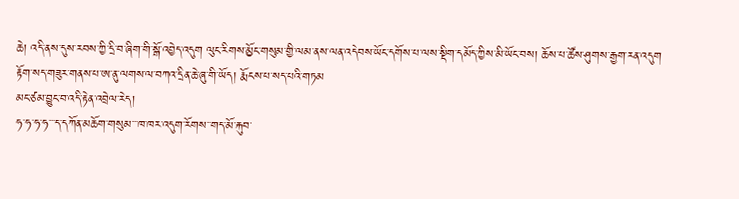ཆེ། འདི་ནས་དུས་རབས་ཀྱི་དྲི་བ་ཞིག་གི་སྒོ་འབྱེད་འདུག ལུང་རིགས་མྱོང་གསུམ་གྱི་ལམ་ནས་ལན་འདེབས་ཡོང་དགོས་པ་ལས་སྡིག་དམོད་ཀྱིས་མི་ཡོང་བས། ཆོས་པ་ཚོས་ཤུགས་རྒྱག་རན་འདུག
རྟོག་སད་གཟུར་གནས་པ་ཨ་ནུ་ལགས་ལ་བཀའ་དྲིན་ཆེ་ཞུ་གི་ཡོད། རྨོངས་པ་སད་པའི་གཏམ
མང་ཙམ་བྱུང་བ་འདི་རྟེན་འབྲེལ་རེད།
ཧ་ཧ་ཧ་ཧ་་་ད་དཀོན་མཆོག་གསུམ་་་ཁ་ཁར་འདུག་རོགས་་གད་མོ་རྐུབ་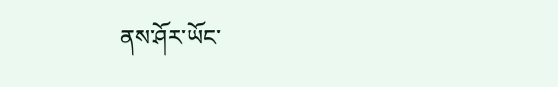ནས་ཤོར་ཡོང་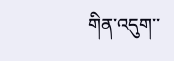གིན་འདུག་་